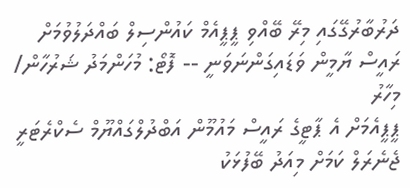ދަރުބާރުގޭގައި މިރޭ ބޭއްވި ޕީޕީއެމް ކައުންސިލް ބައްދަލުވުމަށް ރައީސް ޔާމީން ވަޑައިގަންނަވަނީ -- ފޮޓޯ: މުހަންމަދު ޝަރުހާން/ މިހާރު
ޕީޕީއެމަށް އެ ޕާޓީގެ ރައީސް މައުމޫން އަބްދުލްގައްޔޫމް ސެކްރެޓަރީ ޖެނެރަލް ކަމަށް މިއަދު ބޭފުޅަކު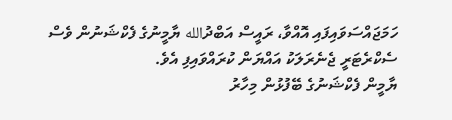ހަމަޖައްސަވައިފައި އޮއްވާ، ރައީސް އަބްދުالله ޔާމީނުގެ ފެކްޝަނުން ވެސް ސެކްރެޓަރީ ޖެނެރަލަކު އައްޔަން ކުރައްވައިފި އެވެ.
ޔާމީން ފެކްޝަނުގެ ބޭފުޅުން މިހާރު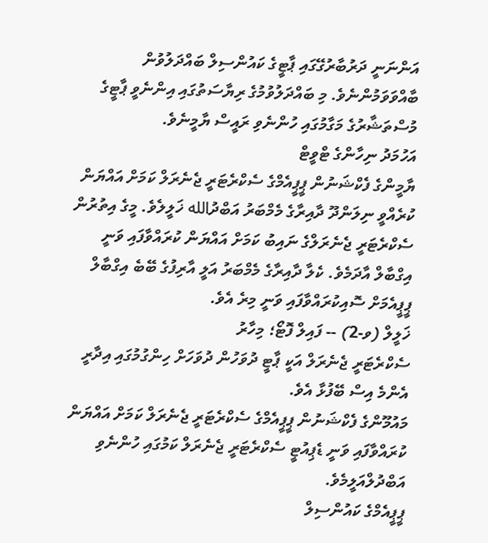އަންނަނީ ދަރުބާރުގޭގައި ޕާޓީގެ ކައުންސިލް ބައްދަލުވުން ބާއްވަވަމުންނެވެ. މި ބައްދަލުވުމުގެ ރިޔާސަތުގައި އިންނެވީ ޕާޓީގެ މުސްތަޝާރުގެ މަގާމުގައި ހުންނެވި ރައީސް ޔާމީނެވެ.
އަހުމަދު ނިހާންގެ ޓްވީޓް
ޔާމީންގެ ފެކްޝަނުން ޕީޕީއެމްގެ ސެކްރެޓަރީ ޖެނެރަލް ކަމަށް އައްޔަން ކުރެއްވީ ނިލަންދޫ ދާއިރާގެ މެމްބަރު އަބްދުالله ޚަލީލެވެ. މީގެ އިތުރުން ސެކްރެޓަރީ ޖެނެރަލްގެ ނައިބު ކަމަށް އައްޔަން ކުރައްވާފައި ވަނީ އިގްބާލް އާދަމެވެ. ކެލާ ދާއިރާގެ މެމްބަރު އަލީ އާރިފުގެ ބޭބެ އިގްބާލް ޕީޕީއެމަށް ސޮއިކުރައްވާފައި ވަނީ މިރެ އެވެ.
ޚަލީލް (ވ-2) -- ފައިލް ފޮޓޯ؛ މިހާރު
ސެކްރެޓަރީ ޖެނެރަލް އަކީ ޕާޓީ ދުވަހުން ދުވަހަށް ހިންގުމުގައި އިދާރީ އެންމެ އިސް ބޭފުޅާ އެވެ.
މައުމޫންގެ ފެކްޝަނުން ޕީޕީއެމްގެ ސެކްރެޓަރީ ޖެނެރަލް ކަމަށް އައްޔަން ކުރައްވާފައި ވަނީ ޑެޕިއުޓީ ސެކްރެޓަރީ ޖެނެރަލް ކަމުގައި ހުންނެވި އަބްދުލްއަލީމެވެ.
ޕީޕީއެމްގެ ކައުންސިލް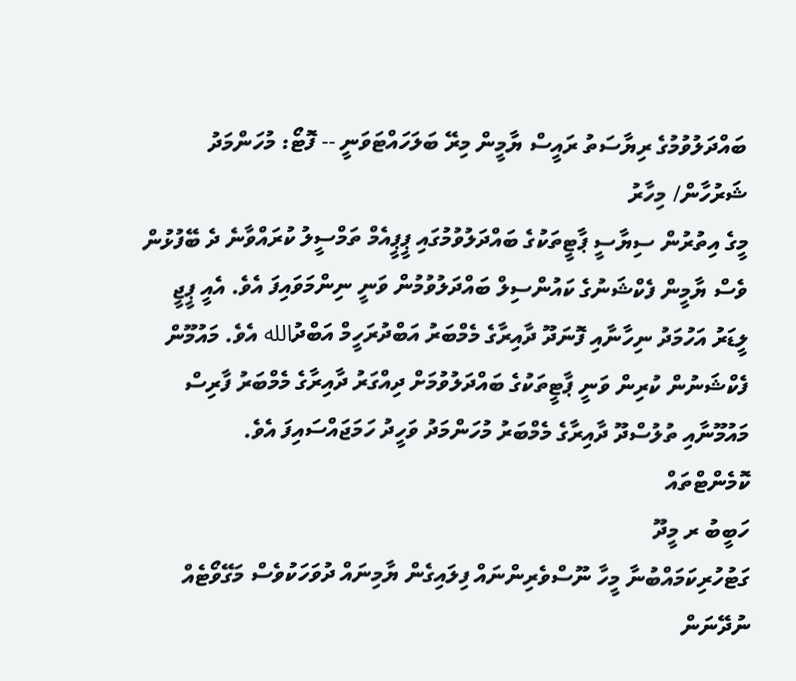ބައްދަލުވުމުގެ ރިޔާސަތު ރައީސް ޔާމީން މިރޭ ބަލަހައްޓަވަނީ -- ފޮޓޯ: މުހަންމަދު ޝަރުހާން/ މިހާރު
މީގެ އިތުރުން ސިޔާސީ ޕާޓީތަކުގެ ބައްދަލުވުމުގައި ޕީޕީއެމް ތަމްސީލު ކުރައްވާނެ ދެ ބޭފުޅުން ވެސް ޔާމީން ފެކްޝަނުގެ ކައުންސިލް ބައްދަލުވުމުން ވަނީ ނިންމަވައިފަ އެވެ. އެއީ ޕީޖީ ލީޑަރު އަހުމަދު ނިހާނާއި ފޮނަދޫ ދާއިރާގެ މެމްބަރު އަބްދުރަހީމް އަބްދުالله އެވެ. މައުމޫން ފެކްޝަނުން ކުރިން ވަނީ ޕާޓީތަކުގެ ބައްދަލުވުމަށް ދިއްގަރު ދާއިރާގެ މެމްބަރު ފާރިސް މައުމޫނާއި ތުލުސްދޫ ދާއިރާގެ މެމްބަރު މުހަންމަދު ވަހީދު ހަމަޖައްސައިފަ އެވެ.
ކޮމެންޓްތައް
ހަބީބު ރ މީދޫ
ގަޓުހުރިކަމައްބުނާ މީހާ ނޫސްވެރިންނައް ފިލައިގެން ޔާމިނައް ދުވަހަކުވެސް މަގޭވޯޓެއް ނުދޭނަން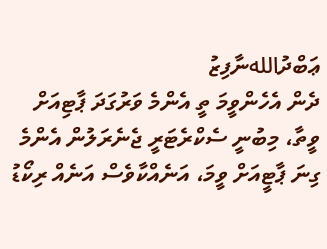ޢަބްދުاللهނާފިޒު
ދެން އެހެންވީމަ ތީ އެންމެ ވަރުގަދަ ޕާޓިއަށް ވީތާ، މިބުނީ ސެކްރެޓަރީ ޖެނެރަލުން އެންމެ ގިނަ ޕާޓީއަށް ވީމަ، އަނެއްކާވެސް އަނެއް ރިކޯޑު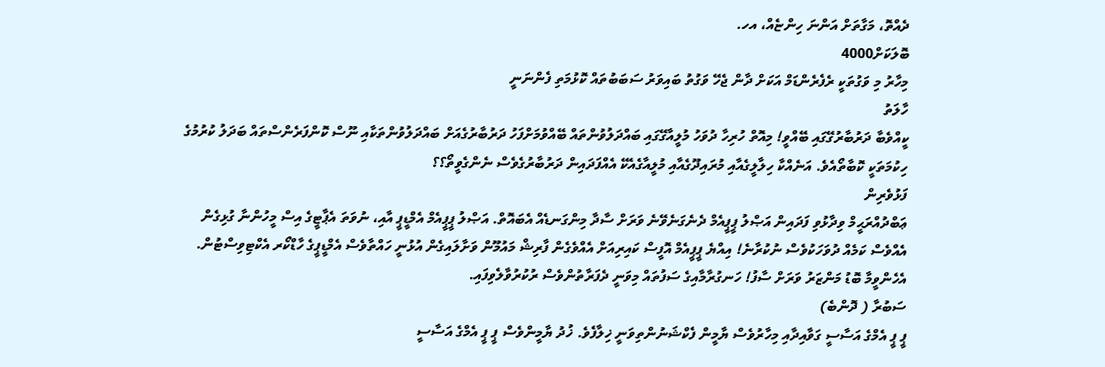ދެއްތޮ، މަގާތަށް އަންނަ ހިންޏެއް، އހ.
ބޮލަކަށް4000
މިހާރު މި ވަގުތަކީ ރެފެރެންޑަމް އަކަށް ދާން ޖެހޭ ވަގުތު ބައިވަރު ސަބަބުތައް ކޮޅުމަތި ފެންނަނީ
ހާލަތު
ކީއްވެބާ ދަރުބާރުގޭގައި ބޭއްވީ! މިއޮތް ހުރިހާ ދުވަހު މުލީއާގޭގައި ބައްދަލުވުންތައް ބޭއްވުމަށްފަހު ދަރުބާރުގެއަށް ބައްދަލުވުންތަކާއި ނޫސް ކޮންފަރެންސްތައް ބަދަލު ކުރުމުގެ ހިކުމަތަކީ ކޮބާތޯއެވެ. އަނެއްކާ ހިލާލީގެއާއި މުރައިދޫގެއާއި މުލީއާގެއެކޭ އެއްފަދައިން ދަރުބާރުގެވެސް ނެންގެވީތޯ؟؟
ފަޅުވެރިން
ޢަބްދުއްރަޙީމް ވިދާޅުވި ފަދައިން އަޞްލު ޕީޕީއެމް ދެނެގަނެވޭނެ ވަރަށް ސާދާ މިންގަނޑެއް އެބައޮތް. އަޞްލު ޕީޕީއެމް އެމްޑީޕީ އާއި، ނުވަތަ އެޕާޓީގެ އިސް މީހުންނާ ގުޅިގެން އެއްވެސް ކަމެއް ދުވަހަކުވެސް ނުކުރާނެ! އިއްޔެ ޕީޕީއެމް އޮފީސް ކައިރިއަށް އެއްވެގެން ފާރިޝް މައުމޫން ވަށާލައިގެން އުޅުނީ ހައްތާވެސް އެމްޑީޕީގެ ހާޑްކޯރ އެކްޓިވިސްޓުން. އެހެންވީމާ ބޮޑު މަންޒަރު ވަރަށް ސާފު! ހަނގުރާމާއިގެ ސަފުތައް މިވަނީ ދެފަރާތުންވެސް ރުކުރުވާލެވިފައި.
ސަބުރާ ( ދޮންބެ)
ޕީ ޕީ އެމްގެ އަސާސީ ގަވާއިދާއި މިހާރުވެސް ޔާމީން ފެކްޝަނުންތިވަނީ ޚިލާފެވެ. ޚުދު ޔާމީންވެސް ޕީ ޕީ އެމްގެ އަސާސީ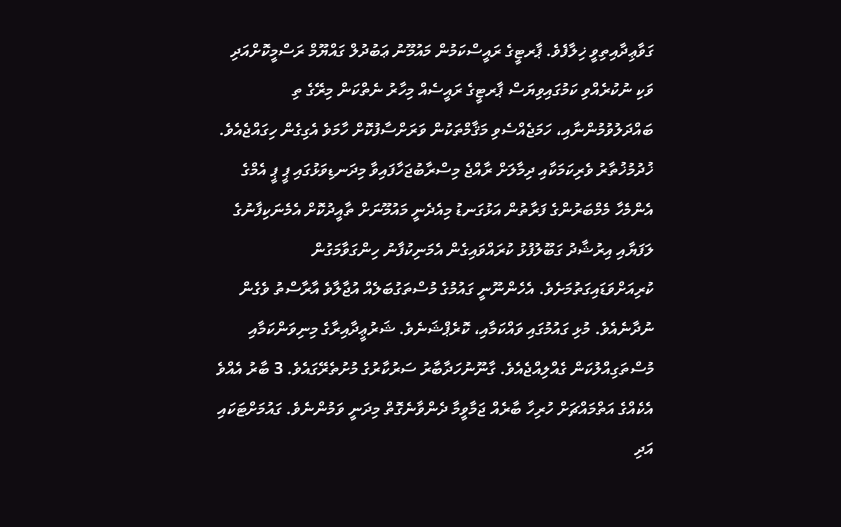ގަވާޢިދާއިތިވީ ޚިލާފެވެ. ޕާރޓީގެ ރައީސްކަމުން މައުމޫނު ޢަބުދުލް ގައްޔޫމް ރަސްމީކޮށްއަދި ވަކި ނުކުރެއްވި ކަމުގައިވިޔަސް ޕާރޓީގެ ރައީސެއް މިހާރު ނެތްކަން މިރޭގެ ތި ބައްދަލުވުމުންނާއި، ހަމަޖެއްސެވި މަޤާމްތަކުން ވަރަށްސާފުކޮށް ހާމަވެ އެގިގެން ހިގައްޖެއެވެ. ޚުދުމުޚުތާރު ވެރިކަމަކާއި ދިމާލަށް ރާއްޖެ މިސްރާބުޖަހާފައިވާ މިދަނޑިވަޅުގައި ޕީ ޕީ އެމްގެ އެންމެހާ މެމްބަރުންގެ ފަރާތުން އަޅުގަނޑު މިއެދެނީ މައުމޫނަށް ތާއީދުކޮށް އެމެނަކިފާނުގެ ލަފަޔާއި އިރުޝާދު ގަބޫލުފުޅު ކުރައްވައިގެން އެމަނިކުފާނު ހިންގަވާމަގުން ކުރިއަށްވަޑައިގަތުމަށެވެ. އެހެންނޫނީ ގައުމުގެ މުސްތަގުބަލެއް އުޖާލާވެ އާރާސްތު ވެގެން ނުދާނެއެވެ. މުޅި ގައުމުގައި ވައްކަމާއި، ކޮރެޕްޝަނެވެ. ޝަރުޢީދާއިރާގެ މިނިވަންކަމާއި މުސްތަގިއްލުކަން ގެއްލިއްޖެއެވެ. ގާނޫނުހަދާބާރު ސަރުކާރުގެ މުށުތެރޭގައެވެ. 3 ބާރު އެއްވެ އެކެއްގެ އަތްމައްޗަށް ހުރިހާ ބާރެއް ޖަމާވީމާ ދެންވާނެގޮތް މިދަނީ ވަމުންނެވެ. ގައުމަށްޓަކައި އަދި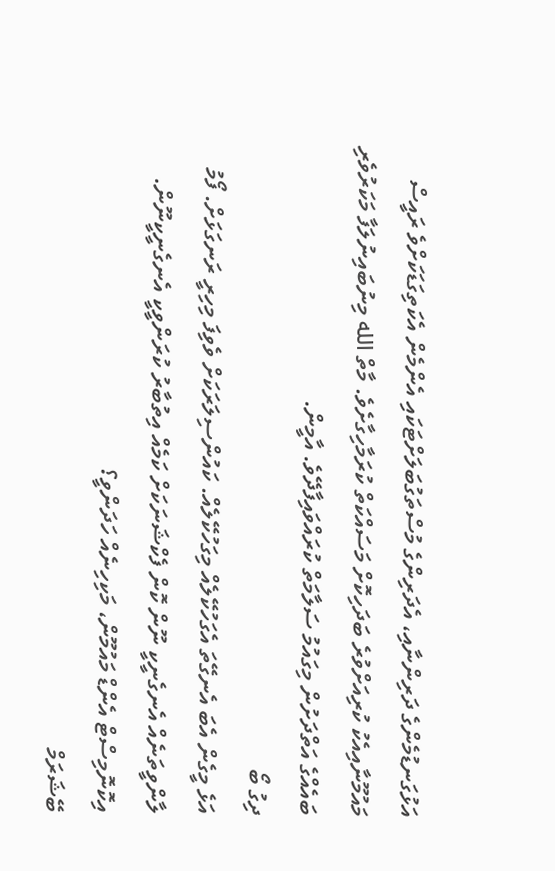އަޅުގަނޑުމެންގެ ދަރިންނާއި، އެދަރިންގެ މުސްތަގުބަލަށްޓަކައި އެންމެން އެކަތިގަޑަކަށްވެ ރައީސް މައުމޫނާއިއެކު ކުރިއަށްވުރެ ބަދަހިކޮށް މަސައްކަތް ކުރަމާހިގާށެވެ. މާތް الله މިނުބައިނުލަފާ މަކަރުވެރި ބައެއްގެ އަތްދަށުން މިގައުމު ސަލާމަތް ކުރައްވައިފާދޭވެ. އާމީން.
ދިގު ބޯ
އަޅެ މީގެން އެބަ އެނގޭތަ އެގަހުކޭލެއް މިގަހުކޭލެއް. ކައުންސިލަރަކަށް ވެވިފަ މިހިރީ ރަނގަޅަށް. ފޯމު ލާންވީތަނެއް އެނގެނީކީ ނޫން ކޮން ފެކްޝަނަކަށް ކަމެއް އިތުބާރު ކުރަންވީކީ އެނގެނީކީނޫން. އިކޮނޮމިސްޓް އެންޑް މައުމޫން، މަކިހިނެއް ހަދަންވީ؟
ބޭޝަރަމް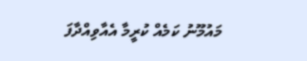މައުމޫނު ކަމެއް ކުރީމާ އެއާވިއްދާފަ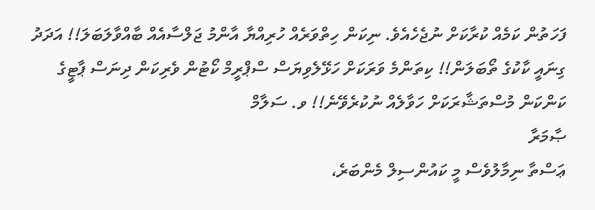ފަހަތުން ކަމެއް ކުރާކަށް ނުޖެހެއެވެ. ނިކަން ހިތްވަރެއް ހުރިއްޔާ އާންމު ޖަލްސާއެއް ބާއްވާލަބަލަ!! އަދަދު ގިނައީ ކާކުގެ ތޯބަލަން!! ކިތަންމެ ވަރަކަށް ހަޅޭލެވިޔަސް ސްޕްރީމް ކޯޓުން ވެރިކަން ދިނަސް ޕާޓީގެ ކަންކަން މުސްތަޝާރަކަށް ހަވާލެއް ނުކުރެވޭނެ!! ވ. ސަލާމް
ޞާމަރާ
ޢަސްތާ ނިމާލުވެސް މީ ކައުންސިލް މެންބަރެ،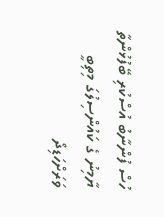ހުސް ފުންނާބު އުސްކުރި ބޭފުޅުންތާ ޔާމިނު ގެ ކައުންސިލުގަ މިތިބީ
ވަރަށްހަޑިދޯ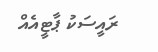ރައީސަކު ޕާޓީއެއް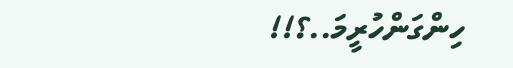ހިންގަންހުރީމަ..؟!!